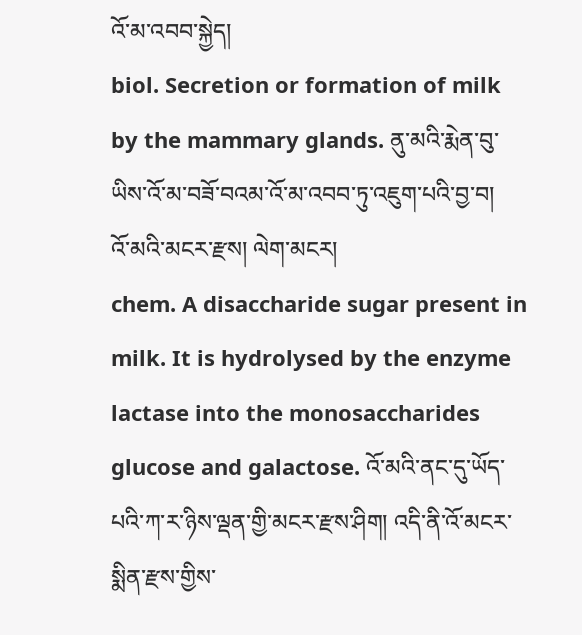འོ་མ་འབབ་སྐྱེད།
biol. Secretion or formation of milk by the mammary glands. ནུ་མའི་རྨེན་བུ་ཡིས་འོ་མ་བཟོ་བའམ་འོ་མ་འབབ་ཏུ་འཇུག་པའི་བྱ་བ།
འོ་མའི་མངར་རྫས། ལེག་མངར།
chem. A disaccharide sugar present in milk. It is hydrolysed by the enzyme lactase into the monosaccharides glucose and galactose. འོ་མའི་ནང་དུ་ཡོད་པའི་ཀ་ར་ཉིས་ལྡན་གྱི་མངར་རྫས་ཤིག། འདི་ནི་འོ་མངར་སྨིན་རྫས་གྱིས་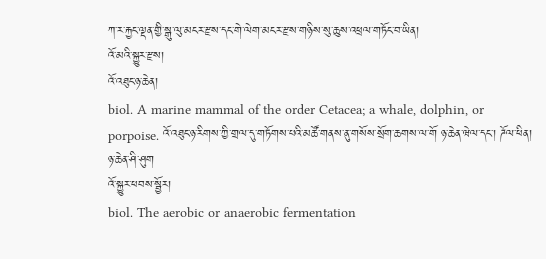ཀ་ར་རྐྱང་ལྡན་གྱི་སྒུ་ལུ་མངར་རྫས་དང་གེ་ལེག་མངར་རྫས་གཉིས་སུ་ཆུས་འཕྲལ་གཏོང་བ་ཡིན།
འོ་མའི་སྐྱུར་རྫས།
འོ་འཐུང་ཉ་ཆེན།
biol. A marine mammal of the order Cetacea; a whale, dolphin, or porpoise. འོ་འཐུང་ཉ་རིགས་ཀྱི་གྲལ་དུ་གཏོགས་པའི་མཚོ་གནས་ནུ་གསོས་སྲོག་ཆགས་ལ་གོ ཉ་ཆེན་ཝེལ་དང་། ཌོལ་ཕིན། ཉ་ཆེན་ཤི་ཤུག
འོ་སྐྱུར་ཕབས་སྦྱོར།
biol. The aerobic or anaerobic fermentation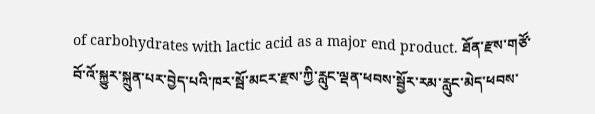of carbohydrates with lactic acid as a major end product. ཐོན་རྫས་གཙོ་བོ་འོ་སྐྱུར་སྐྲུན་པར་བྱེད་པའི་ཁར་སྦོ་མངར་རྫས་ཀྱི་རླུང་ལྡན་ཕབས་སྦྱོར་རམ་རླུང་མེད་ཕབས་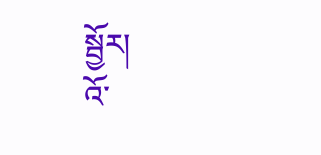སྦྱོར།
འོ་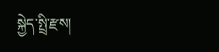སྐྱེད་སྤྲི་རྫས།